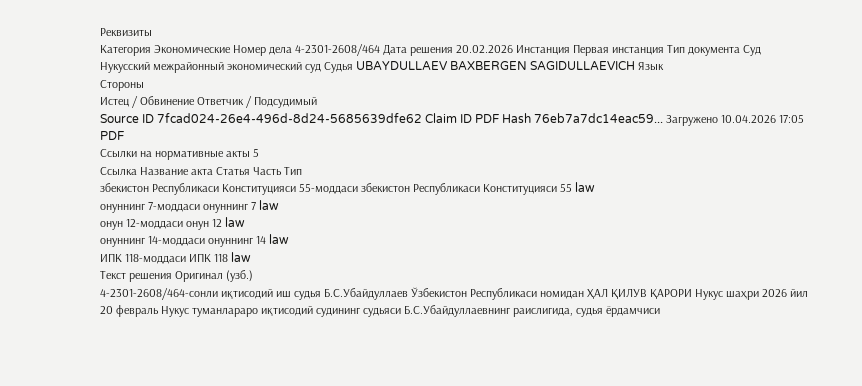Реквизиты
Категория Экономические Номер дела 4-2301-2608/464 Дата решения 20.02.2026 Инстанция Первая инстанция Тип документа Суд Нукусский межрайонный экономический суд Судья UBAYDULLAEV BAXBERGEN SAGIDULLAEVICH Язык
Стороны
Истец / Обвинение Ответчик / Подсудимый
Source ID 7fcad024-26e4-496d-8d24-5685639dfe62 Claim ID PDF Hash 76eb7a7dc14eac59... Загружено 10.04.2026 17:05 PDF
Ссылки на нормативные акты 5
Ссылка Название акта Статья Часть Тип
збекистон Республикаси Конституцияси 55-моддаси збекистон Республикаси Конституцияси 55 law
онуннинг 7-моддаси онуннинг 7 law
онун 12-моддаси онун 12 law
онуннинг 14-моддаси онуннинг 14 law
ИПК 118-моддаси ИПК 118 law
Текст решения Оригинал (узб.)
4-2301-2608/464-сонли иқтисодий иш судья Б.С.Убайдуллаев Ўзбекистон Республикаси номидан ҲАЛ ҚИЛУВ ҚАРОРИ Нукус шаҳри 2026 йил 20 февраль Нукус туманлараро иқтисодий судининг судьяси Б.С.Убайдуллаевнинг раислигида, судья ёрдамчиси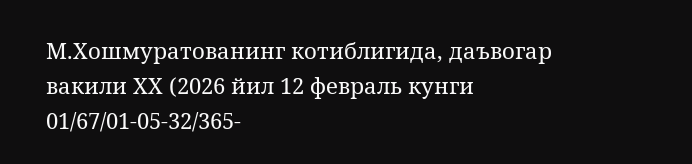М.Хошмуратованинг котиблигида, даъвогар вакили ХХ (2026 йил 12 февраль кунги 01/67/01-05-32/365-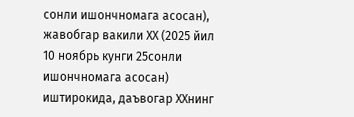сонли ишончномага асосан), жавобгар вакили ХХ (2025 йил 10 ноябрь кунги 25сонли ишончномага асосан) иштирокида, даъвогар ХХнинг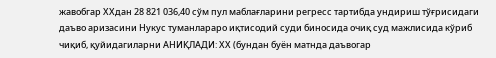жавобгар ХХдан 28 821 036,40 сўм пул маблағларини регресс тартибда ундириш тўғрисидаги даъво аризасини Нукус туманлараро иқтисодий суди биносида очиқ суд мажлисида кўриб чиқиб, қуйидагиларни АНИҚЛАДИ: ХХ (бундан буён матнда даъвогар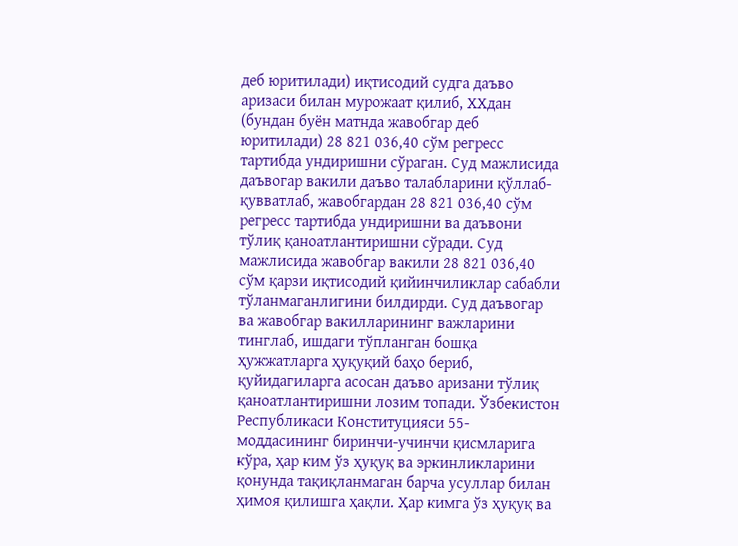деб юритилади) иқтисодий судга даъво аризаси билан мурожаат қилиб, ХХдан (бундан буён матнда жавобгар деб юритилади) 28 821 036,40 сўм регресс тартибда ундиришни сўраган. Суд мажлисида даъвогар вакили даъво талабларини қўллаб-қувватлаб, жавобгардан 28 821 036,40 сўм регресс тартибда ундиришни ва даъвони тўлиқ қаноатлантиришни сўради. Суд мажлисида жавобгар вакили 28 821 036,40 сўм қарзи иқтисодий қийинчиликлар сабабли тўланмаганлигини билдирди. Суд даъвогар ва жавобгар вакилларининг важларини тинглаб, ишдаги тўпланган бошқа ҳужжатларга ҳуқуқий баҳо бериб, қуйидагиларга асосан даъво аризани тўлиқ қаноатлантиришни лозим топади. Ўзбекистон Республикаси Конституцияси 55-моддасининг биринчи-учинчи қисмларига кўра, ҳар ким ўз ҳуқуқ ва эркинликларини қонунда тақиқланмаган барча усуллар билан ҳимоя қилишга ҳақли. Ҳар кимга ўз ҳуқуқ ва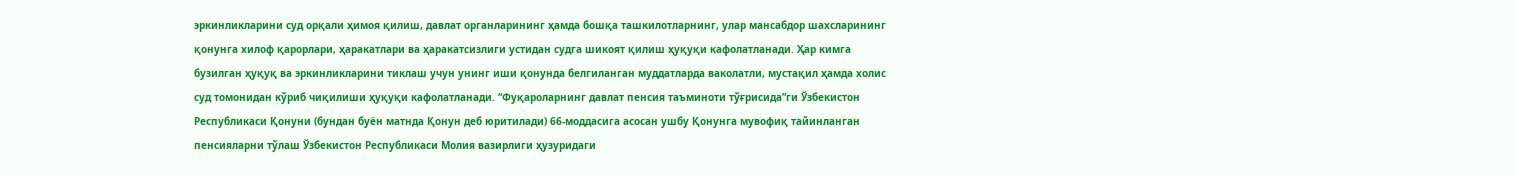эркинликларини суд орқали ҳимоя қилиш, давлат органларининг ҳамда бошқа ташкилотларнинг, улар мансабдор шахсларининг қонунга хилоф қарорлари, ҳаракатлари ва ҳаракатсизлиги устидан судга шикоят қилиш ҳуқуқи кафолатланади. Ҳар кимга бузилган ҳуқуқ ва эркинликларини тиклаш учун унинг иши қонунда белгиланган муддатларда ваколатли, мустақил ҳамда холис суд томонидан кўриб чиқилиши ҳуқуқи кафолатланади. “Фуқароларнинг давлат пенсия таъминоти тўғрисида”ги Ўзбекистон Республикаси Қонуни (бундан буён матнда Қонун деб юритилади) 66-моддасига асосан ушбу Қонунга мувофиқ тайинланган пенсияларни тўлаш Ўзбекистон Республикаси Молия вазирлиги ҳузуридаги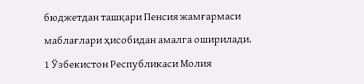бюджетдан ташқари Пенсия жамғармаси маблағлари ҳисобидан амалга оширилади. 1 Ўзбекистон Республикаси Молия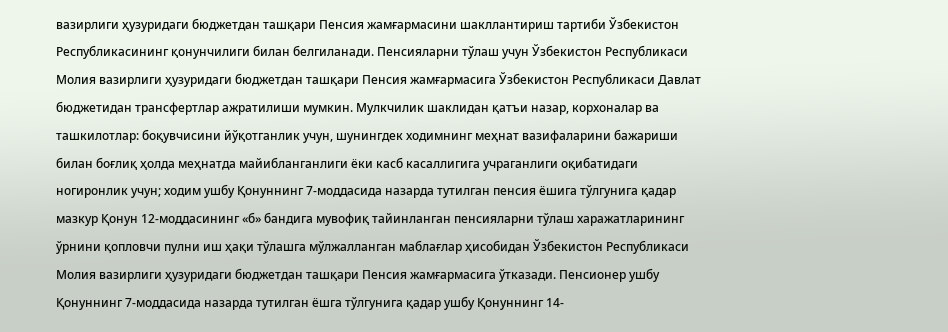вазирлиги ҳузуридаги бюджетдан ташқари Пенсия жамғармасини шакллантириш тартиби Ўзбекистон Республикасининг қонунчилиги билан белгиланади. Пенсияларни тўлаш учун Ўзбекистон Республикаси Молия вазирлиги ҳузуридаги бюджетдан ташқари Пенсия жамғармасига Ўзбекистон Республикаси Давлат бюджетидан трансфертлар ажратилиши мумкин. Мулкчилик шаклидан қатъи назар, корхоналар ва ташкилотлар: боқувчисини йўқотганлик учун, шунингдек ходимнинг меҳнат вазифаларини бажариши билан боғлиқ ҳолда меҳнатда майибланганлиги ёки касб касаллигига учраганлиги оқибатидаги ногиронлик учун; ходим ушбу Қонуннинг 7-моддасида назарда тутилган пенсия ёшига тўлгунига қадар мазкур Қонун 12-моддасининг «б» бандига мувофиқ тайинланган пенсияларни тўлаш харажатларининг ўрнини қопловчи пулни иш ҳақи тўлашга мўлжалланган маблағлар ҳисобидан Ўзбекистон Республикаси Молия вазирлиги ҳузуридаги бюджетдан ташқари Пенсия жамғармасига ўтказади. Пенсионер ушбу Қонуннинг 7-моддасида назарда тутилган ёшга тўлгунига қадар ушбу Қонуннинг 14-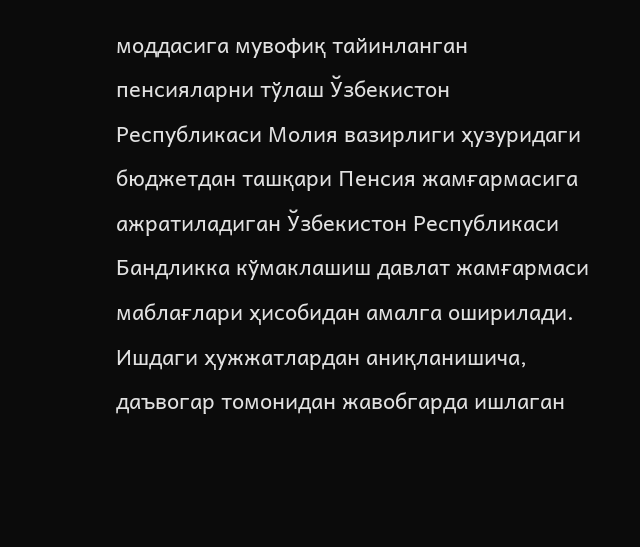моддасига мувофиқ тайинланган пенсияларни тўлаш Ўзбекистон Республикаси Молия вазирлиги ҳузуридаги бюджетдан ташқари Пенсия жамғармасига ажратиладиган Ўзбекистон Республикаси Бандликка кўмаклашиш давлат жамғармаси маблағлари ҳисобидан амалга оширилади. Ишдаги ҳужжатлардан аниқланишича, даъвогар томонидан жавобгарда ишлаган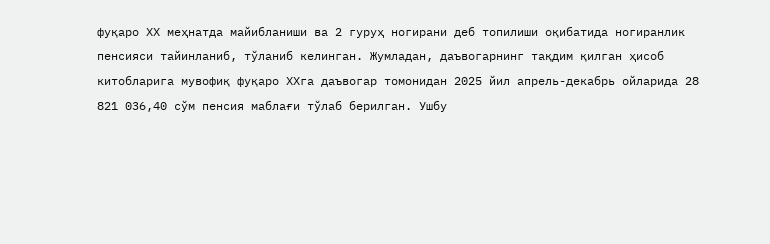фуқаро ХХ меҳнатда майибланиши ва 2 гуруҳ ногирани деб топилиши оқибатида ногиранлик пенсияси тайинланиб, тўланиб келинган. Жумладан, даъвогарнинг тақдим қилган ҳисоб китобларига мувофиқ фуқаро ХХга даъвогар томонидан 2025 йил апрель-декабрь ойларида 28 821 036,40 сўм пенсия маблағи тўлаб берилган. Ушбу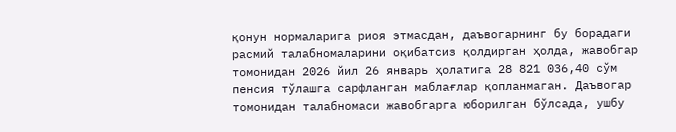қонун нормаларига риоя этмасдан, даъвогарнинг бу борадаги расмий талабномаларини оқибатсиз қолдирган ҳолда, жавобгар томонидан 2026 йил 26 январь ҳолатига 28 821 036,40 сўм пенсия тўлашга сарфланган маблағлар қопланмаган. Даъвогар томонидан талабномаси жавобгарга юборилган бўлсада, ушбу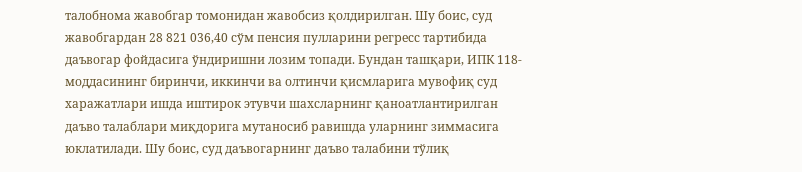талобнома жавобгар томонидан жавобсиз қолдирилган. Шу боис, суд жавобгардан 28 821 036,40 сўм пенсия пулларини регресс тартибида даъвогар фойдасига ўндиришни лозим топади. Бундан ташқари, ИПК 118-моддасининг биринчи, иккинчи ва олтинчи қисмларига мувофиқ суд харажатлари ишда иштирок этувчи шахсларнинг қаноатлантирилган даъво талаблари миқдорига мутаносиб равишда уларнинг зиммасига юклатилади. Шу боис, суд даъвогарнинг даъво талабини тўлиқ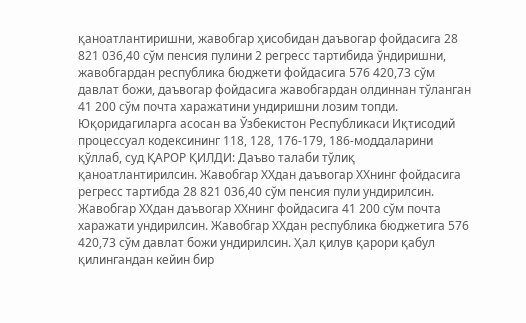қаноатлантиришни, жавобгар ҳисобидан даъвогар фойдасига 28 821 036,40 сўм пенсия пулини 2 регресс тартибида ўндиришни, жавобгардан республика бюджети фойдасига 576 420,73 сўм давлат божи, даъвогар фойдасига жавобгардан олдиннан тўланган 41 200 сўм почта харажатини ундиришни лозим топди. Юқоридагиларга асосан ва Ўзбекистон Республикаси Иқтисодий процессуал кодексининг 118, 128, 176-179, 186-моддаларини қўллаб, суд ҚАРОР ҚИЛДИ: Даъво талаби тўлиқ қаноатлантирилсин. Жавобгар ХХдан даъвогар ХХнинг фойдасига регресс тартибда 28 821 036,40 сўм пенсия пули ундирилсин. Жавобгар ХХдан даъвогар ХХнинг фойдасига 41 200 сўм почта харажати ундирилсин. Жавобгар ХХдан республика бюджетига 576 420,73 сўм давлат божи ундирилсин. Ҳал қилув қарори қабул қилингандан кейин бир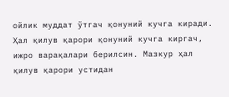ойлик муддат ўтгач қонуний кучга киради. Ҳал қилув қарори қонуний кучга киргач, ижро варақалари берилсин. Мазкур ҳал қилув қарори устидан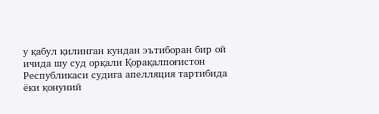у қабул қилинган кундан эътиборан бир ой ичида шу суд орқали Қорақалпоғистон Республикаси судига апелляция тартибида ёки қонуний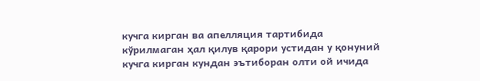кучга кирган ва апелляция тартибида кўрилмаган ҳал қилув қарори устидан у қонуний кучга кирган кундан эътиборан олти ой ичида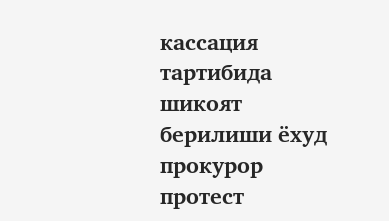кассация тартибида шикоят берилиши ёхуд прокурор протест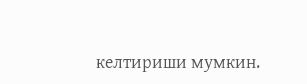келтириши мумкин.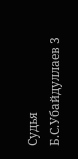Судья Б.С.Убайдуллаев 3